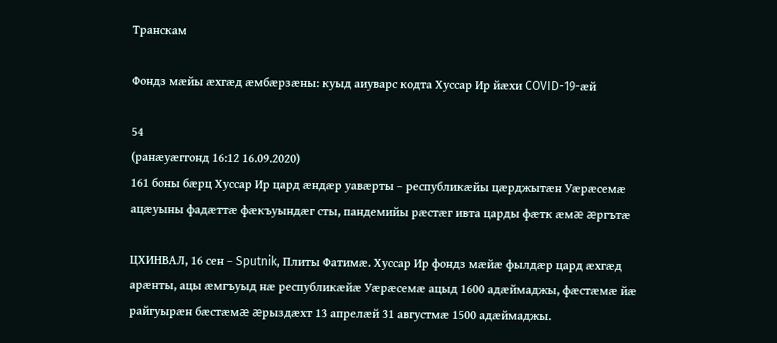Транскам

Фондз мæйы æхгæд æмбæрзæны: куыд аиуварс кодта Хуссар Ир йæхи COVID-19-æй

54
(ранӕуӕггонд 16:12 16.09.2020)
161 боны бӕрц Хуссар Ир цард æндæр уавæрты – республикæйы цæрджытæн Уæрæсемæ ацæуыны фадæттæ фæкъуындæг сты, пандемийы рæстæг ивта царды фæтк æмæ æргътæ

ЦХИНВАЛ, 16 сен – Sputnik, Плиты Фатимæ. Хуссар Ир фондз мæйæ фылдæр цард æхгæд арæнты, ацы æмгъуыд нæ республикæйæ Уæрæсемæ ацыд 1600 адӕймаджы, фæстæмæ йæ райгуырæн бæстæмæ æрыздæхт 13 апрелӕй 31 августмӕ 1500 адӕймаджы.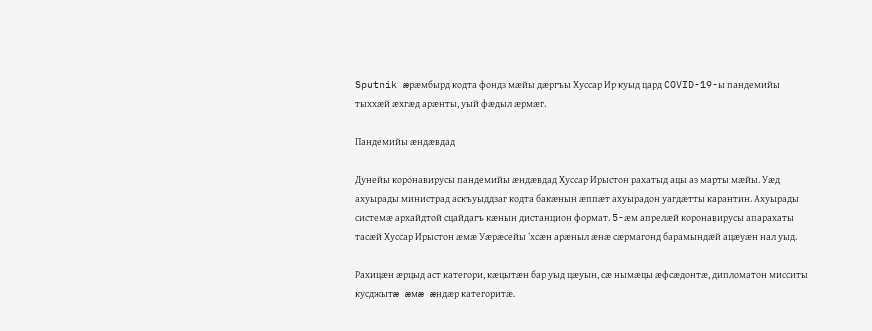Sputnik æрæмбырд кодта фондз мæйы дæргъы Хуссар Ир куыд цард COVID-19-ы пандемийы тыххæй æхгæд арæнты, уый фæдыл æрмæг.

Пандемийы æндæвдад

Дунейы коронавирусы пандемийы ӕндӕвдад Хуссар Ирыстон рахатыд ацы аз марты мӕйы. Уӕд ахуырады министрад аскъуыддзаг кодта бакӕнын ӕппӕт ахуырадон уагдӕтты карантин. Ахуырады системӕ архайдтой сцайдагъ кӕнын дистанцион формат. 5-æм апрелӕй коронавирусы апарахаты тасӕй Хуссар Ирыстон ӕмӕ Уӕрӕсейы ʻхсӕн арӕныл ӕнӕ сӕрмагонд барамындӕй ацӕуӕн нал уыд.

Рахицæн æрцыд аст категори, кæцытæн бар уыд цæуын, сæ нымæцы æфсæдонтæ, дипломатон мисситы кусджытæ æмæ æндæр категоритæ.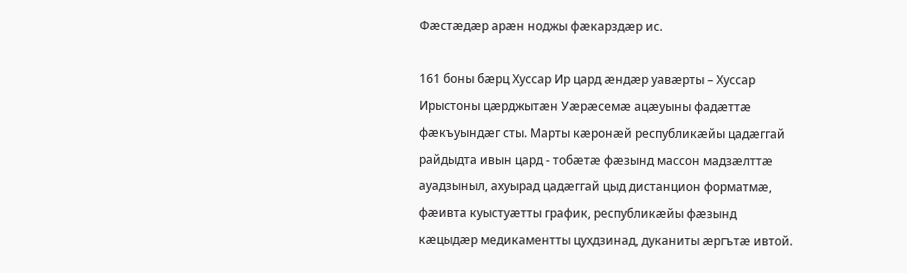Фæстæдæр арæн ноджы фæкарздæр ис.

161 боны бӕрц Хуссар Ир цард æндæр уавæрты – Хуссар Ирыстоны цæрджытæн Уæрæсемæ ацæуыны фадæттæ фæкъуындæг сты. Марты кæронæй республикæйы цадæггай райдыдта ивын цард - тобæтæ фæзынд массон мадзæлттæ ауадзыныл, ахуырад цадæггай цыд дистанцион форматмæ, фæивта куыстуæтты график, республикæйы фæзынд кæцыдæр медикаментты цухдзинад, дуканиты æргътæ ивтой.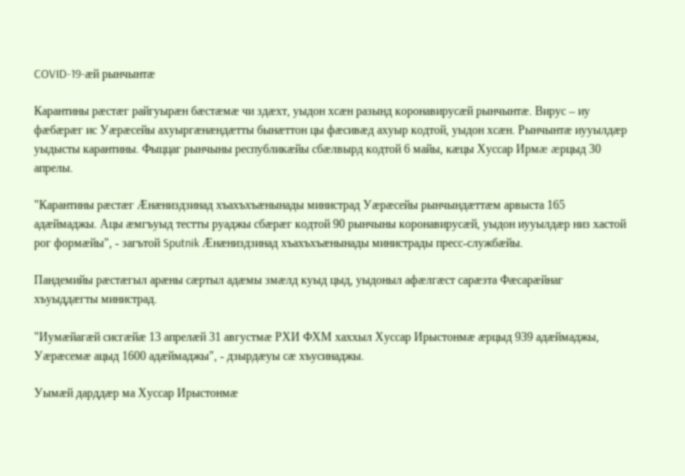COVID-19-æй рынчынтæ

Карантины рæстæг райгуырæн бæстæмæ чи здæхт, уыдон хсæн разынд коронавирусæй рынчынтæ. Вирус – иу фæбæрæг ис Уæрæсейы ахуыргæнæндæтты бынæттон цы фæсивæд ахуыр кодтой, уыдон хсæн. Рынчынтæ иууылдæр уыдысты карантины. Фыццаг рынчыны республикæйы сбæлвырд кодтой 6 майы, кæцы Хуссар Ирмæ æрцыд 30 апрелы.

"Карантины рæстæг Ӕнæниздзинад хъахъхъæнынады министрад Уæрæсейы рынчындæттæм арвыста 165 адæймаджы. Ацы æмгъуыд тестты руаджы сбæрæг кодтой 90 рынчыны коронавирусæй, уыдон иууылдæр низ хастой рог формæйы", - загътой Sputnik Ӕнӕниздзинад хъахъхъӕнынады министрады пресс-службæйы.

Пандемийы рӕстӕгыл арӕны сӕртыл адӕмы змӕлд куыд цыд, уыдоныл афӕлгӕст сарӕзта Фӕсарӕйнаг хъуыддӕгты министрад.

"Иумӕйагӕй сисгӕйӕ 13 апрелӕй 31 августмӕ РХИ ФХМ хаххыл Хуссар Ирыстонмӕ ӕрцыд 939 адӕймаджы, Уӕрӕсемӕ ацыд 1600 адӕймаджы", - дзырдæуы сæ хъусинаджы.

Уымӕй дарддӕр ма Хуссар Ирыстонмӕ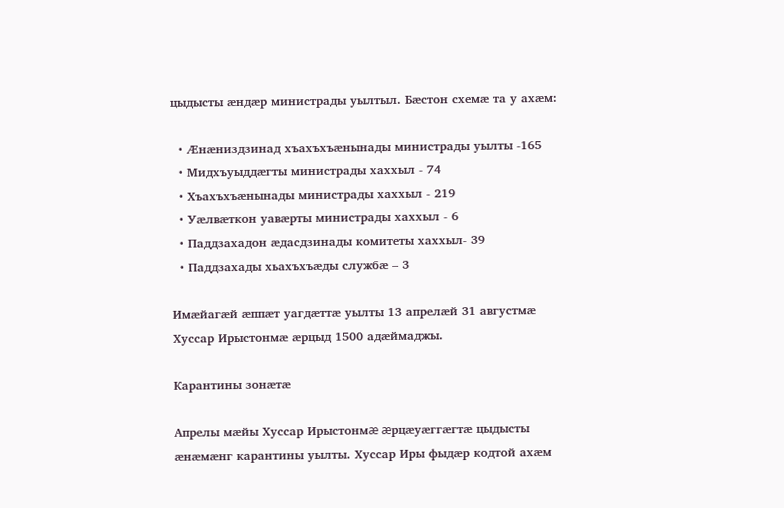цыдысты ӕндӕр министрады уылтыл. Бæстон схемæ та у ахæм:

  • Ӕнӕниздзинад хъахъхъӕнынады министрады уылты -165
  • Мидхъуыддӕгты министрады хаххыл - 74
  • Хъахъхъӕнынады министрады хаххыл - 219
  • Уӕлвӕткон уавӕрты министрады хаххыл - 6
  • Паддзахадон ӕдасдзинады комитеты хаххыл- 39
  • Паддзахады хьахъхъӕды службӕ – 3

Имӕйагӕй ӕппӕт уагдӕттӕ уылты 13 апрелӕй 31 августмӕ Хуссар Ирыстонмӕ ӕрцыд 1500 адӕймаджы.

Карантины зонæтæ

Апрелы мæйы Хуссар Ирыстонмæ æрцæуæггæгтæ цыдысты æнæмæнг карантины уылты. Хуссар Иры фыдæр кодтой ахæм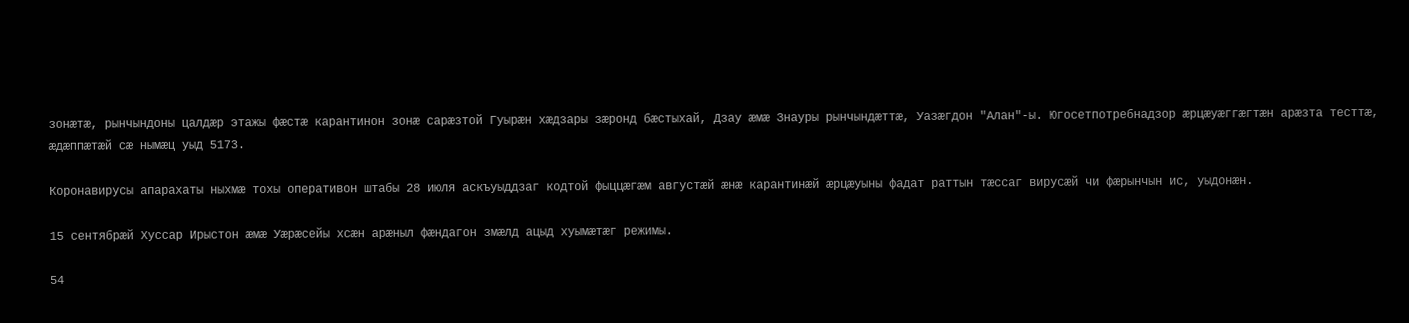зонæтæ, рынчындоны цалдæр этажы фæстæ карантинон зонæ сарæзтой Гуырæн хæдзары зæронд бæстыхай, Дзау æмæ Знауры рынчындæттæ, Уазæгдон "Алан"-ы. Югосетпотребнадзор æрцæуæггæгтæн арæзта тесттæ, æдæппæтæй сæ нымæц уыд 5173.

Коронавирусы апарахаты ныхмæ тохы оперативон штабы 28 июля аскъуыддзаг кодтой фыццæгæм августæй æнæ карантинæй æрцæуыны фадат раттын тæссаг вирусæй чи фæрынчын ис, уыдонæн.

15 сентябрæй Хуссар Ирыстон æмæ Уæрæсейы хсæн арæныл фæндагон змæлд ацыд хуымæтæг режимы.

54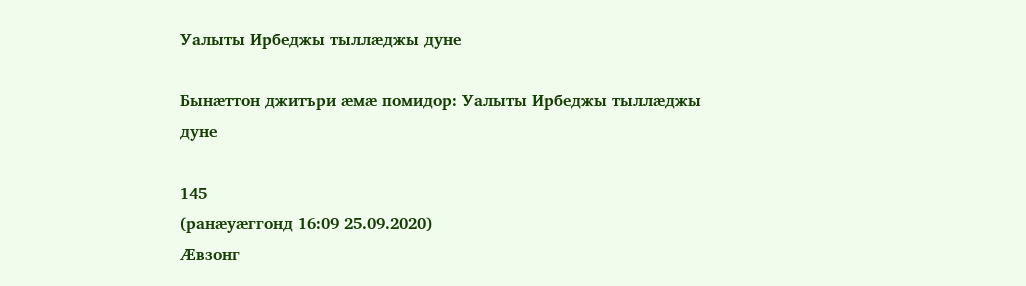Уалыты Ирбеджы тыллæджы дуне

Бынæттон джитъри æмæ помидор: Уалыты Ирбеджы тыллæджы дуне

145
(ранӕуӕггонд 16:09 25.09.2020)
Æвзонг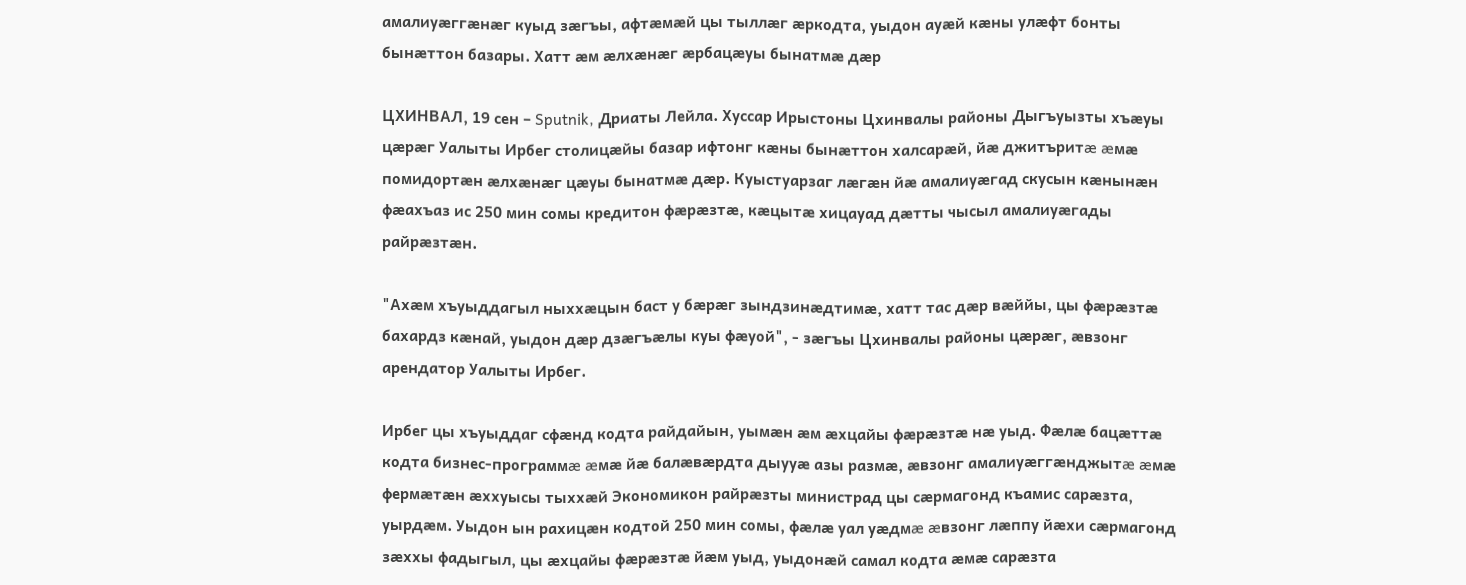амалиуæггæнæг куыд зæгъы, афтæмæй цы тыллæг æркодта, уыдон ауæй кæны улæфт бонты бынæттон базары. Хатт æм æлхæнæг æрбацæуы бынатмæ дæр

ЦХИНВАЛ, 19 сен – Sputnik, Дриаты Лейла. Хуссар Ирыстоны Цхинвалы районы Дыгъуызты хъæуы цæрæг Уалыты Ирбег столицæйы базар ифтонг кæны бынæттон халсарæй, йæ джитъритæ æмæ помидортæн æлхæнæг цæуы бынатмæ дæр. Куыстуарзаг лæгæн йæ амалиуæгад скусын кæнынæн фæахъаз ис 250 мин сомы кредитон фæрæзтæ, кæцытæ хицауад дæтты чысыл амалиуæгады райрæзтæн.

"Ахæм хъуыддагыл ныххæцын баст у бæрæг зындзинæдтимæ, хатт тас дæр вæййы, цы фæрæзтæ бахардз кæнай, уыдон дæр дзæгъæлы куы фæуой", - зӕгъы Цхинвалы районы цæрæг, æвзонг арендатор Уалыты Ирбег.

Ирбег цы хъуыддаг сфæнд кодта райдайын, уымæн æм æхцайы фæрæзтæ нæ уыд. Фӕлӕ бацæттæ кодта бизнес-программæ æмæ йæ балæвæрдта дыууæ азы размæ, æвзонг амалиуæггæнджытæ æмæ фермæтæн æххуысы тыххæй Экономикон райрæзты министрад цы сæрмагонд къамис сарæзта, уырдæм. Уыдон ын рахицæн кодтой 250 мин сомы, фӕлӕ уал уæдмæ æвзонг лæппу йæхи сæрмагонд зæххы фадыгыл, цы æхцайы фæрæзтæ йæм уыд, уыдонӕй самал кодта ӕмӕ сарæзта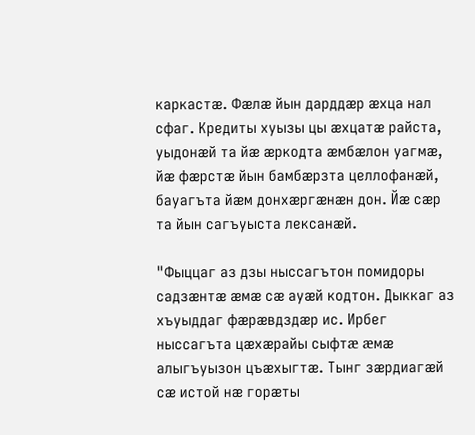каркастæ. Фæлæ йын дарддæр æхца нал сфаг. Кредиты хуызы цы æхцатæ райста, уыдонæй та йӕ ӕркодта ӕмбӕлон уагмæ, йæ фæрстæ йын бамбæрзта целлофанæй, бауагъта йæм донхæргæнæн дон. Йæ сæр та йын сагъуыста лексанæй.

"Фыццаг аз дзы ныссагътон помидоры садзæнтæ ӕмӕ сӕ ауӕй кодтон. Дыккаг аз хъуыддаг фæрæвдздæр ис. Ирбег ныссагъта цæхæрайы сыфтæ æмæ алыгъуызон цъæхыгтæ. Тынг зæрдиагæй сæ истой нæ горæты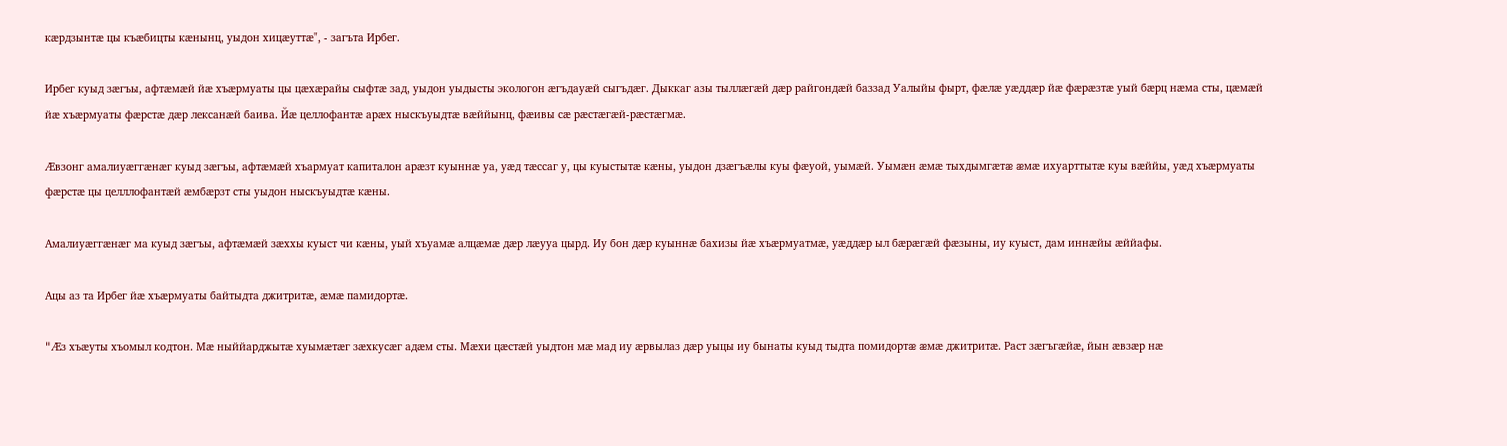кæрдзынтæ цы къæбицты кæнынц, уыдон хицæуттæ", - загъта Ирбег.

Ирбег куыд зæгъы, афтæмæй йæ хъӕрмуаты цы цæхæрайы сыфтæ зад, уыдон уыдысты экологон æгъдауæй сыгъдæг. Дыккаг азы тыллæгæй дæр райгондӕй баззад Уалыйы фырт, фæлæ уæддæр йæ фæрæзтæ уый бæрц нæма сты, цæмæй йæ хъӕрмуаты фæрстæ дæр лексанæй баива. Йæ целлофантæ арæх ныскъуыдтæ вæййынц, фæивы сæ рæстæгæй-рæстæгмæ.

Æвзонг амалиуæггæнæг куыд зæгъы, афтæмæй хъармуат капиталон арæзт куыннæ уа, уæд тæссаг у, цы куыстытæ кæны, уыдон дзӕгъӕлы куы фӕуой, уымæй. Уымӕн ӕмӕ тыхдымгæтæ æмæ ихуарттытæ куы вæййы, уæд хъӕрмуаты фæрстæ цы целллофантæй æмбæрзт сты уыдон ныскъуыдтæ кæны.

Амалиуæггæнæг ма куыд зæгъы, афтæмæй зæххы куыст чи кæны, уый хъуамæ алцæмæ дæр лæууа цырд. Иу бон дæр куыннæ бахизы йæ хъӕрмуатмæ, уæддæр ыл бæрæгæй фæзыны, иу куыст, дам иннæйы æййафы.

Ацы аз та Ирбег йæ хъæрмуаты байтыдта джитритæ, ӕмӕ памидортӕ.

"Æз хъæуты хъомыл кодтон. Мæ ныййарджытæ хуымæтæг зæхкусæг адæм сты. Мæхи цæстæй уыдтон мæ мад иу æрвылаз дæр уыцы иу бынаты куыд тыдта помидортæ æмæ джитритæ. Раст зæгъгæйæ, йын æвзæр нæ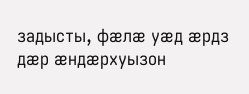задысты, фæлæ уæд æрдз дæр æндæрхуызон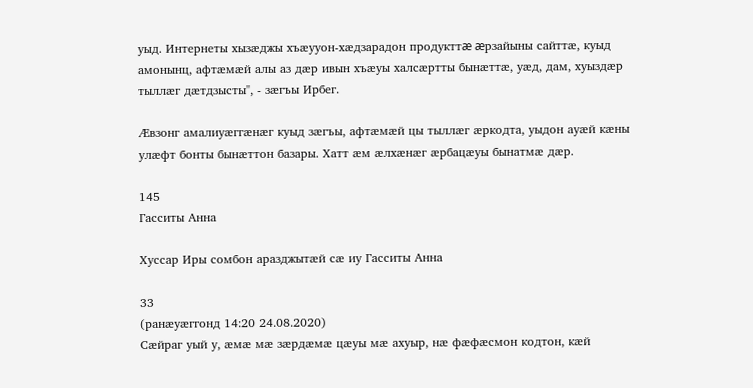уыд. Интернеты хызæджы хъæууон-хæдзарадон продукттæ æрзайыны сайттæ, куыд амонынц, афтæмæй алы аз дæр ивын хъæуы халсæртты бынæттæ, уæд, дам, хуыздæр тыллæг дæтдзысты", - зæгъы Ирбег.

Æвзонг амалиуæггæнæг куыд зæгъы, афтæмæй цы тыллæг æркодта, уыдон ауæй кæны улæфт бонты бынæттон базары. Хатт æм æлхæнæг æрбацæуы бынатмæ дæр.

145
Гасситы Анна

Хуссар Иры сомбон аразджытæй сæ иу Гасситы Анна

33
(ранӕуӕггонд 14:20 24.08.2020)
Сæйраг уый у, æмæ мæ зæрдæмæ цæуы мæ ахуыр, нæ фæфæсмон кодтон, кæй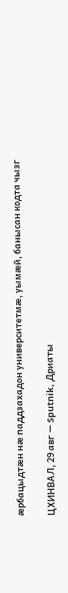æрбацыдтæн нæ паддзахадон университетмæ, уымæй, банысан кодта чызг

ЦХИНВАЛ, 29 авг — Sputnik, Дриаты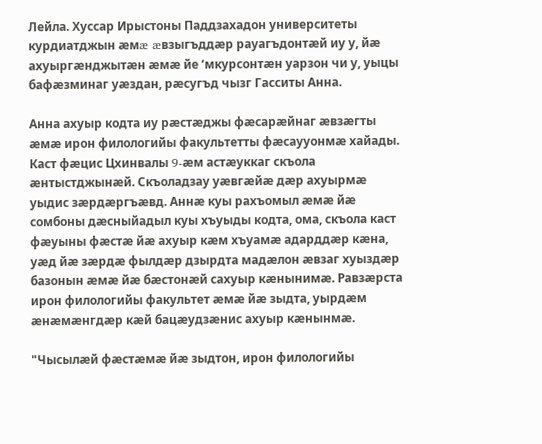Лейла. Хуссар Ирыстоны Паддзахадон университеты курдиатджын æмæ æвзыгъддæр рауагъдонтæй иу у, йæ ахуыргæнджытæн æмæ йе ʻмкурсонтæн уарзон чи у, уыцы бафæзминаг уæздан, рæсугъд чызг Гасситы Анна.

Анна ахуыр кодта иу рæстæджы фæсарæйнаг æвзæгты æмæ ирон филологийы факультетты фæсаууонмæ хайады. Каст фæцис Цхинвалы 9-æм астæуккаг скъола æнтыстджынæй. Скъоладзау уæвгæйæ дæр ахуырмæ уыдис зæрдæргъæвд. Аннæ куы рахъомыл æмæ йæ сомбоны дæсныйадыл куы хъуыды кодта, ома, скъола каст фæуыны фæстæ йæ ахуыр кæм хъуамæ адарддæр кæна, уæд йæ зæрдæ фылдæр дзырдта мадæлон æвзаг хуыздæр базонын æмæ йæ бæстонæй сахуыр кæнынимæ. Равзæрста ирон филологийы факультет æмæ йæ зыдта, уырдæм æнæмæнгдæр кæй бацæудзæнис ахуыр кæнынмæ.

"Чысылæй фæстæмæ йæ зыдтон, ирон филологийы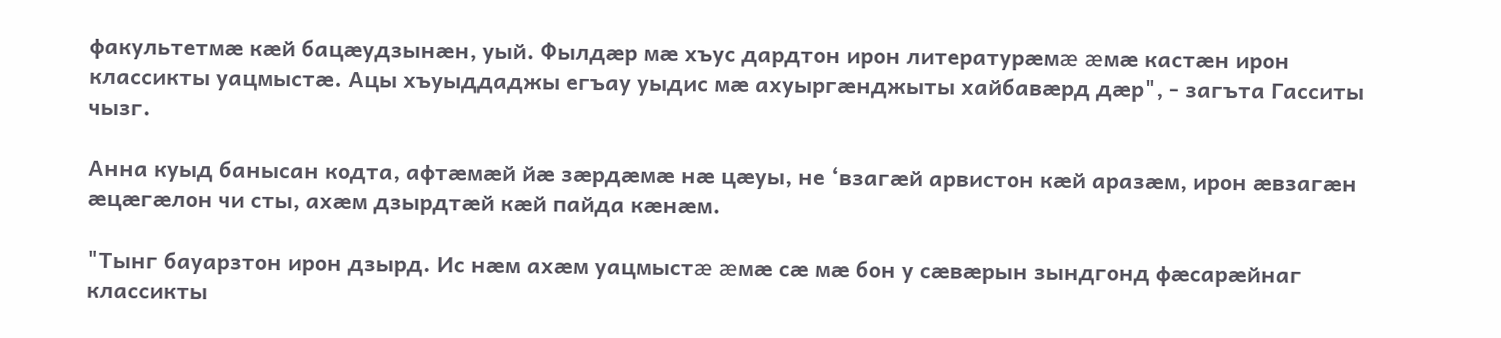факультетмæ кæй бацæудзынæн, уый. Фылдæр мæ хъус дардтон ирон литературæмæ æмæ кастæн ирон классикты уацмыстæ. Ацы хъуыддаджы егъау уыдис мæ ахуыргæнджыты хайбавæрд дæр", - загъта Гасситы чызг.

Анна куыд банысан кодта, афтӕмӕй йæ зæрдæмæ нæ цæуы, не ‘взагæй арвистон кæй аразæм, ирон æвзагæн æцæгæлон чи сты, ахæм дзырдтæй кæй пайда кæнæм.

"Тынг бауарзтон ирон дзырд. Ис нæм ахæм уацмыстæ æмæ сæ мæ бон у сæвæрын зындгонд фæсарæйнаг классикты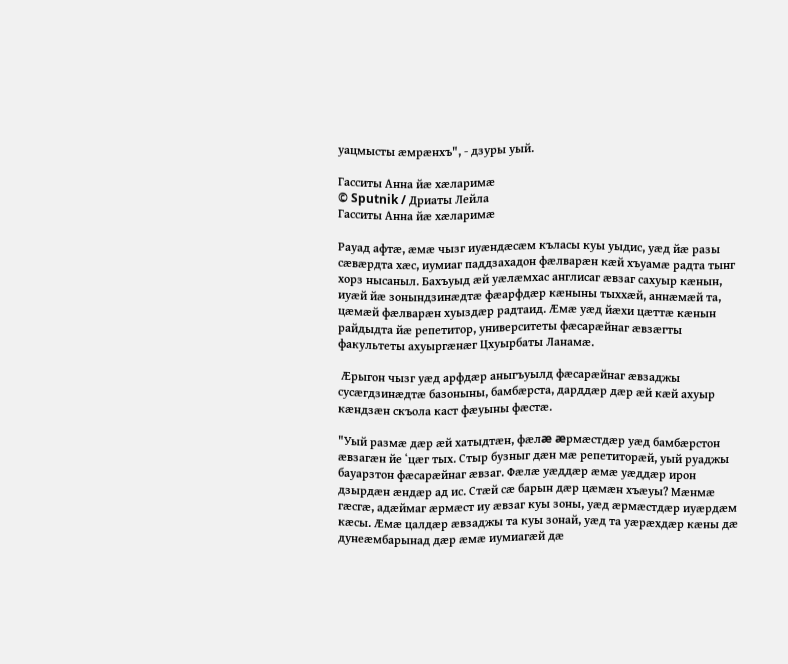уацмысты æмрæнхъ", - дзуры уый.

Гасситы Анна йæ хæларимæ
© Sputnik / Дриаты Лейла
Гасситы Анна йæ хæларимæ

Рауад афтæ, æмæ чызг иуæндæсæм къласы куы уыдис, уæд йæ разы сæвæрдта хæс, иумиаг паддзахадон фæлварæн кæй хъуамæ радта тынг хорз нысаныл. Бахъуыд æй уæлæмхас англисаг æвзаг сахуыр кæнын, иуæй йæ зонындзинæдтæ фæарфдæр кæныны тыххæй, аннæмæй та, цæмæй фæлварæн хуыздæр радтаид. Æмæ уæд йæхи цæттæ кæнын райдыдта йæ репетитор, университеты фæсарæйнаг æвзæгты факультеты ахуыргæнæг Цхуырбаты Ланамæ.

 Æрыгон чызг уæд арфдæр аныгъуылд фæсарæйнаг æвзаджы сусæгдзинæдтæ базоныны, бамбæрста, дарддæр дæр æй кæй ахуыр кæндзæн скъола каст фæуыны фæстæ.

"Уый размæ дæр æй хатыдтæн, фæлæ æрмæстдæр уæд бамбæрстон æвзагæн йе ʻцæг тых. Стыр бузныг дæн мæ репетиторæй, уый руаджы бауарзтон фæсарæйнаг æвзаг. Фæлæ уæддæр æмæ уæддæр ирон дзырдæн æндæр ад ис. Стæй сæ барын дæр цæмæн хъæуы? Мæнмæ гæсгæ, адæймаг æрмæст иу æвзаг куы зоны, уæд æрмæстдæр иуæрдæм кæсы. Æмæ цалдæр æвзаджы та куы зонай, уæд та уæрæхдæр кæны дæ дунеæмбарынад дæр æмæ иумиагæй дæ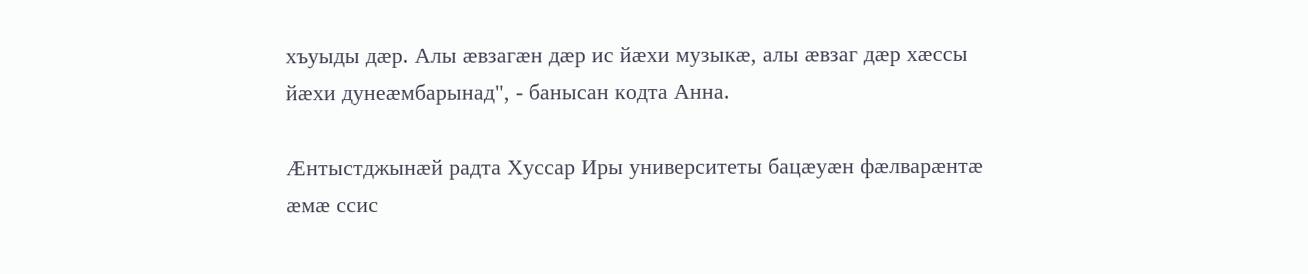хъуыды дæр. Алы æвзагæн дæр ис йæхи музыкæ, алы æвзаг дæр хæссы йæхи дунеæмбарынад", - банысан кодта Анна.

Æнтыстджынæй радта Хуссар Иры университеты бацæуæн фæлварæнтæ æмæ ссис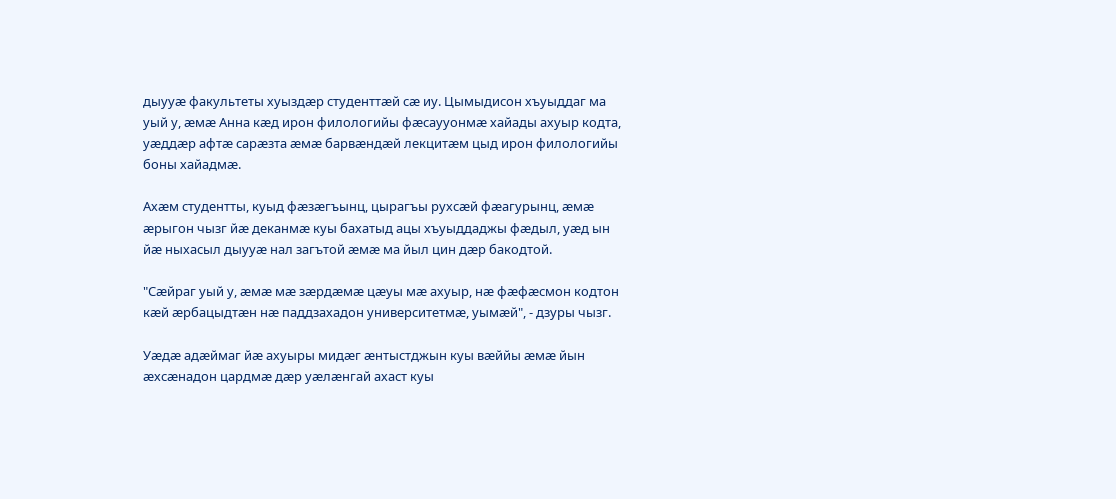дыууæ факультеты хуыздæр студенттæй сæ иу. Цымыдисон хъуыддаг ма уый у, æмæ Анна кæд ирон филологийы фæсаууонмæ хайады ахуыр кодта, уæддæр афтæ сарæзта æмæ барвæндæй лекцитæм цыд ирон филологийы боны хайадмæ.

Ахæм студентты, куыд фæзæгъынц, цырагъы рухсæй фæагурынц, æмæ æрыгон чызг йæ деканмæ куы бахатыд ацы хъуыддаджы фæдыл, уæд ын йæ ныхасыл дыууæ нал загътой æмæ ма йыл цин дæр бакодтой.

"Сæйраг уый у, æмæ мæ зæрдæмæ цæуы мæ ахуыр, нæ фæфæсмон кодтон кæй æрбацыдтæн нæ паддзахадон университетмæ, уымæй", - дзуры чызг.

Уæдæ адæймаг йæ ахуыры мидæг æнтыстджын куы вæййы æмæ йын æхсæнадон цардмæ дæр уæлæнгай ахаст куы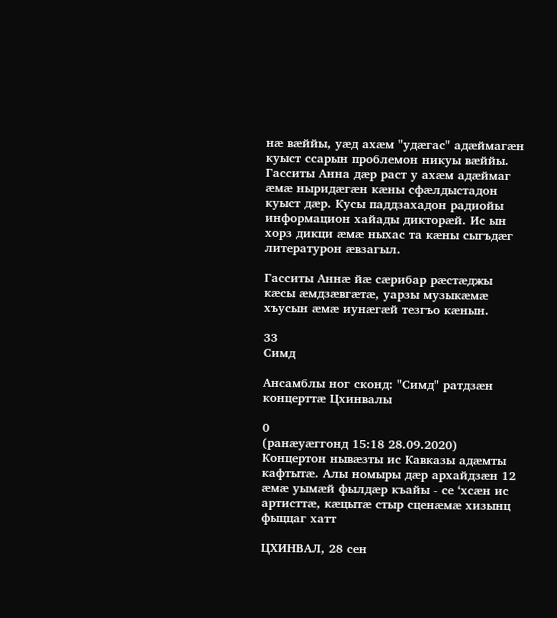нæ вæййы, уæд ахæм "удæгас" адæймагæн куыст ссарын проблемон никуы вæййы. Гасситы Анна дæр раст у ахæм адæймаг æмæ ныридæгæн кæны сфæлдыстадон куыст дæр. Кусы паддзахадон радиойы информацион хайады дикторæй. Ис ын хорз дикци æмæ ныхас та кæны сыгъдæг литературон æвзагыл.

Гасситы Аннæ йæ сæрибар рæстæджы кæсы æмдзæвгæтæ, уарзы музыкæмæ хъусын æмæ иунæгæй тезгъо кæнын.

33
Симд

Ансамблы ног сконд: "Симд" ратдзæн концерттæ Цхинвалы

0
(ранӕуӕггонд 15:18 28.09.2020)
Концертон нывæзты ис Кавказы адæмты кафтытæ. Алы номыры дæр архайдзæн 12 æмæ уымæй фылдæр къайы - се ʻхсæн ис артисттæ, кæцытæ стыр сценæмæ хизынц фыццаг хатт

ЦХИНВАЛ, 28 сен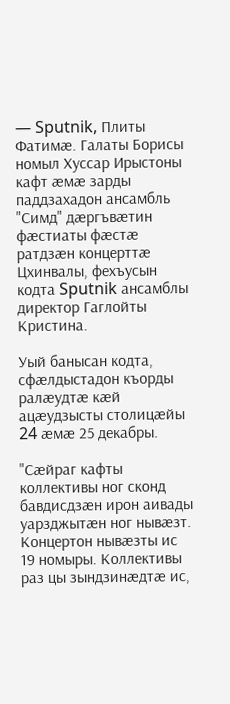— Sputnik, Плиты Фатимæ. Галаты Борисы номыл Хуссар Ирыстоны кафт æмæ зарды паддзахадон ансамбль "Симд" дæргъвæтин фæстиаты фæстæ ратдзæн концерттæ Цхинвалы, фехъусын кодта Sputnik ансамблы директор Гаглойты Кристина.

Уый банысан кодта, сфæлдыстадон къорды ралæудтæ кæй ацæудзысты столицæйы 24 æмæ 25 декабры.

"Сæйраг кафты коллективы ног сконд бавдисдзæн ирон аивады уарзджытæн ног нывæзт. Концертон нывæзты ис 19 номыры. Коллективы раз цы зындзинæдтæ ис,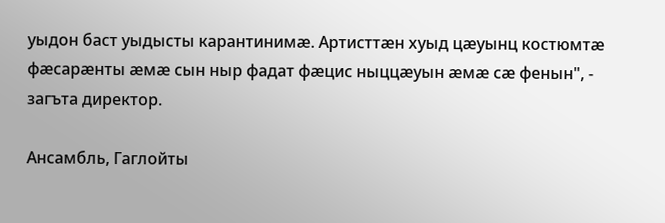уыдон баст уыдысты карантинимæ. Артисттæн хуыд цæуынц костюмтæ фæсарæнты æмæ сын ныр фадат фæцис ныццæуын æмæ сæ фенын", - загъта директор.

Ансамбль, Гаглойты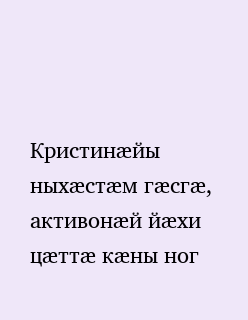Кристинæйы ныхæстæм гæсгæ, активонæй йæхи цæттæ кæны ног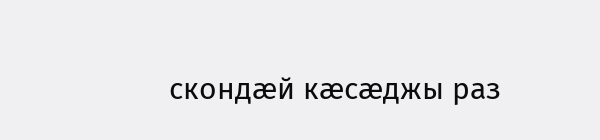скондæй кæсæджы раз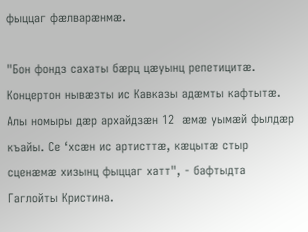фыццаг фæлварæнмæ.

"Бон фондз сахаты бæрц цæуынц репетицитæ. Концертон нывæзты ис Кавказы адæмты кафтытæ. Алы номыры дæр архайдзæн 12  æмæ уымæй фылдæр къайы. Се ʻхсæн ис артисттæ, кæцытæ стыр сценæмæ хизынц фыццаг хатт", - бафтыдта Гаглойты Кристина.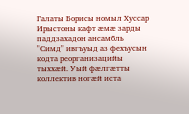Галаты Борисы номыл Хуссар Ирыстоны кафт æмæ зарды паддзахадон ансамбль "Симд" ивгъуыд аз фехъусын кодта реорганизацийы тыххæй. Уый фæлгæтты коллектив ногæй иста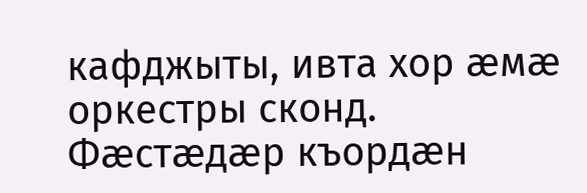кафджыты, ивта хор æмæ оркестры сконд. Фæстæдæр къордæн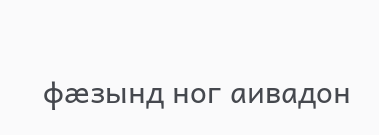фæзынд ног аивадон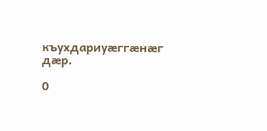къухдариуæггæнæг дæр.

0